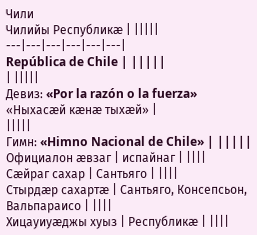Чили
Чилийы Республикæ | |||||
---|---|---|---|---|---|
República de Chile | |||||
| |||||
Девиз: «Por la razón o la fuerza» «Ныхасæй кæнæ тыхæй» |
|||||
Гимн: «Himno Nacional de Chile» | |||||
Официалон æвзаг | испайнаг | ||||
Сæйраг сахар | Сантьяго | ||||
Стырдæр сахартæ | Сантьяго, Консепсьон, Вальпараисо | ||||
Хицауиуæджы хуыз | Республикæ | ||||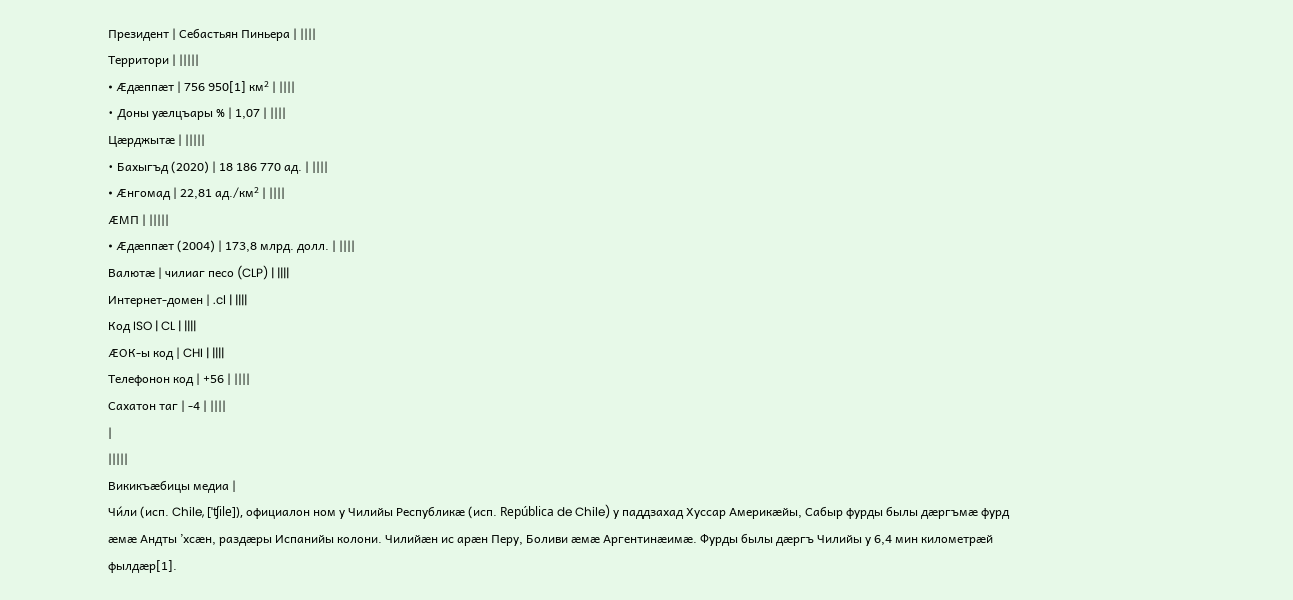Президент | Себастьян Пиньера | ||||
Территори | |||||
• Æдæппæт | 756 950[1] км² | ||||
• Доны уæлцъары % | 1,07 | ||||
Цæрджытæ | |||||
• Бахыгъд (2020) | 18 186 770 ад. | ||||
• Æнгомад | 22,81 ад./км² | ||||
ÆМП | |||||
• Æдæппæт (2004) | 173,8 млрд. долл. | ||||
Валютæ | чилиаг песо (CLP) | ||||
Интернет-домен | .cl | ||||
Код ISO | CL | ||||
ÆОК-ы код | CHI | ||||
Телефонон код | +56 | ||||
Сахатон таг | -4 | ||||
|
|||||
Викикъæбицы медиа |
Чи́ли (исп. Chile, [ˈʧile]), официалон ном у Чилийы Республикæ (исп. República de Chile) у паддзахад Хуссар Америкæйы, Сабыр фурды былы дæргъмæ фурд æмæ Андты ’хсæн, раздæры Испанийы колони. Чилийæн ис арæн Перу, Боливи æмæ Аргентинæимæ. Фурды былы дæргъ Чилийы у 6,4 мин километрæй фылдæр[1].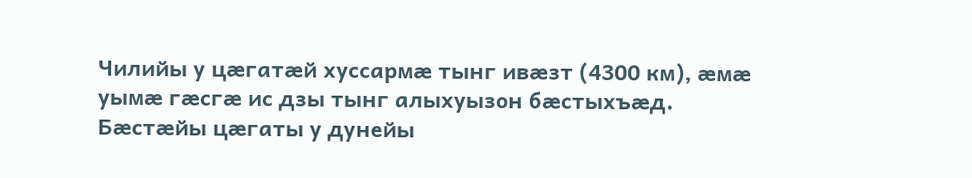Чилийы у цæгатæй хуссармæ тынг ивæзт (4300 км), æмæ уымæ гæсгæ ис дзы тынг алыхуызон бæстыхъæд. Бæстæйы цæгаты у дунейы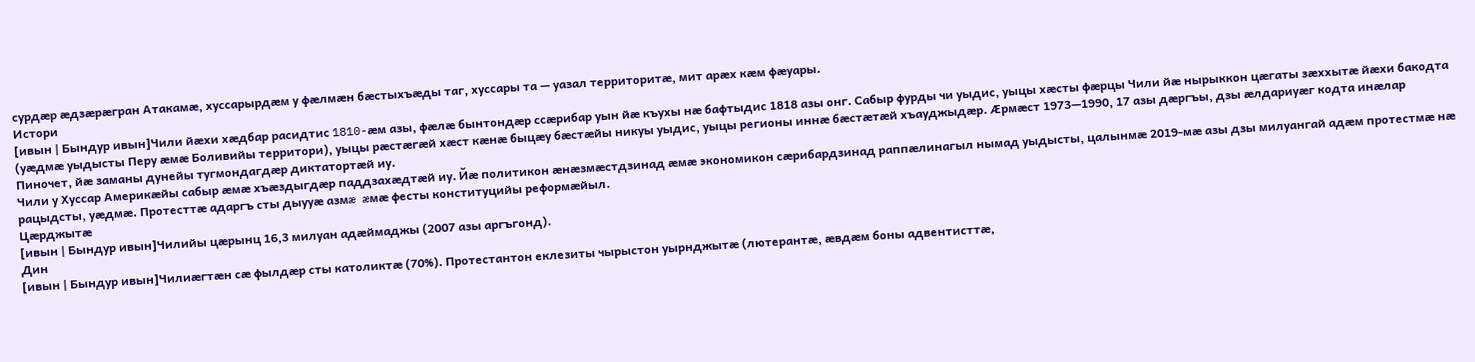сурдæр æдзæрæгран Атакамæ, хуссарырдæм у фæлмæн бæстыхъæды таг, хуссары та — уазал территоритæ, мит арæх кæм фæуары.
Истори
[ивын | Бындур ивын]Чили йæхи хæдбар расидтис 1810-æм азы, фæлæ бынтондæр ссæрибар уын йæ къухы нæ бафтыдис 1818 азы онг. Сабыр фурды чи уыдис, уыцы хæсты фæрцы Чили йæ нырыккон цæгаты зæххытæ йæхи бакодта (уæдмæ уыдысты Перу æмæ Боливийы территори), уыцы рæстæгæй хæст кæнæ быцæу бæстæйы никуы уыдис, уыцы регионы иннæ бæстæтæй хъауджыдæр. Æрмæст 1973—1990, 17 азы дæргъы, дзы æлдариуæг кодта инæлар Пиночет, йæ заманы дунейы тугмондагдæр диктатортæй иу.
Чили у Хуссар Америкæйы сабыр æмæ хъæздыгдæр паддзахæдтæй иу. Йæ политикон æнæзмæстдзинад æмæ экономикон сæрибардзинад раппæлинагыл нымад уыдысты, цалынмæ 2019-мæ азы дзы милуангай адæм протестмæ нæ рацыдсты, уæдмæ. Протесттæ адаргъ сты дыууæ азмæ æмæ фесты конституцийы реформæйыл.
Цæрджытæ
[ивын | Бындур ивын]Чилийы цæрынц 16,3 милуан адæймаджы (2007 азы аргъгонд).
Дин
[ивын | Бындур ивын]Чилиæгтæн сæ фылдæр сты католиктæ (70%). Протестантон еклезиты чырыстон уырнджытæ (лютерантæ, æвдæм боны адвентисттæ,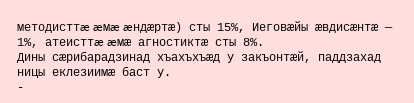методисттæ æмæ æндæртæ) сты 15%, Иеговæйы æвдисæнтæ — 1%, атеисттæ æмæ агностиктæ сты 8%.
Дины сæрибарадзинад хъахъхъæд у закъонтæй, паддзахад ницы еклезиимæ баст у.
-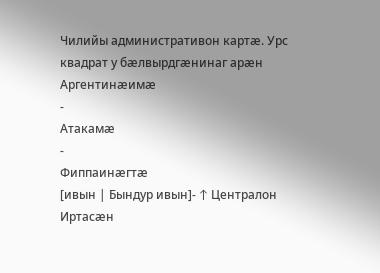Чилийы административон картæ. Урс квадрат у бæлвырдгæнинаг арæн Аргентинæимæ
-
Атакамæ
-
Фиппаинæгтæ
[ивын | Бындур ивын]- ↑ Централон Иртасæн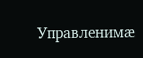Управленимæ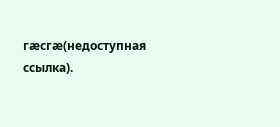гæсгæ(недоступная ссылка).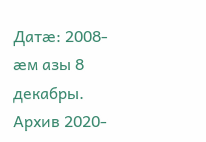Датæ: 2008-æм азы 8 декабры. Архив 2020-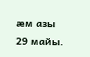æм азы 29 майы.